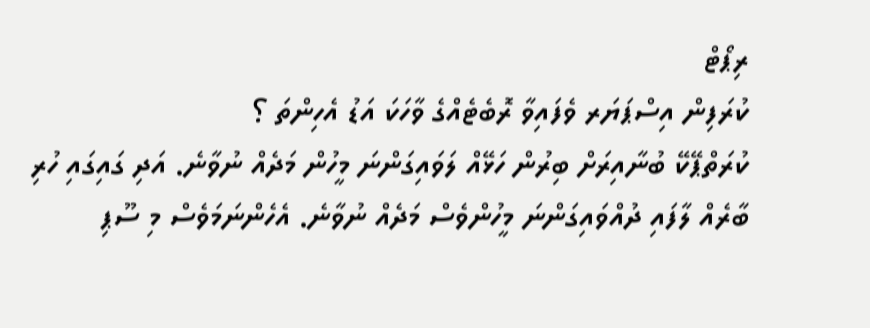ރިޕޯޓް
ކުރަފިން އިސްޕަޔަރ ވެފައިވާ ރޮބެޓެއްގެ ވާހަކަ އަޑު އެހިންތަ ؟
ކުރަތްޕޭކޭ ބުނާއިރަށް ބިރުން ހަޅޭއް ލަވައިގަންނަ މީހުން މަދެއް ނުވާނެ. އަދި ގައިގައި ހުރި ބާރެއް ލާފައި ދުއްވައިގަންނަ މީހުންވެސް މަދެއް ނުވާނެ. އެހެންނަމަވެސް މި ސޫޕި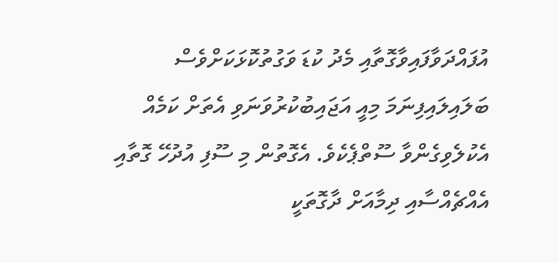އުފައްދަވާފައިވާގޮތާއި މެދު ކުޑަ ވަގުތުކޮޅަކަށްވެސް ބަލައިލައިފިނަމަ މިއީ އަޖައިބުކުރުވަނަވި އެތަށް ކަމެއް އެކުލެވިގެންވާ ސޫތްޕެކެވެ. އެގޮތުން މި ސޫފި އުދުހޭ ގޮތާއި އެއްޗެއްސާއި ދިމާއަށް ދާގޮތަކީ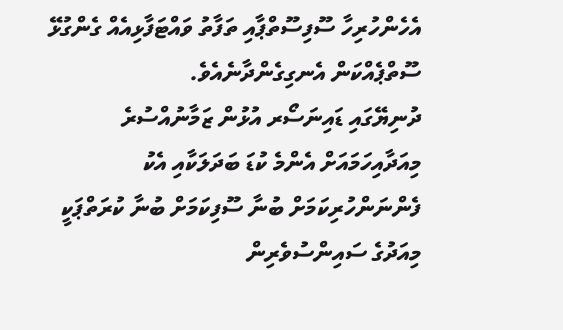އެހެންހުރިހާ ސޫފިސޫތްޕާއި ތަފާތު ވައްޓަފާޅިއެއް ގެންގުޅޭ ސޫތްޕެއްކަން އެނގިގެންދާނެއެވެ.
ދުނިޔޭގައި ޑައިނަސޯރ އުޅުން ޒަމާނުއްސުރެ މިއަދާއިހަމައަށް އެންމެ ކުޑަ ބަދަލަކާއި އެކު ފެންނަންހުރިކަމަށް ބުނާ ސޫފިކަމަށް ބުނާ ކުރަތްޕަކީ މިއަދުގެ ސައިންސުވެރިން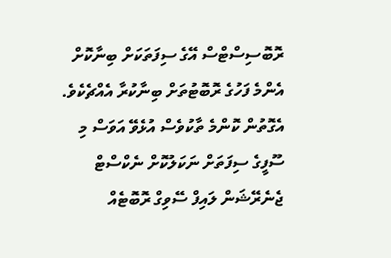ރޮބޮސިސްޓްސް އޭގެ ސިފަތަކަށް ބިނާކޮށް އެންމެ ފަހުގެ ރޮބޮޓުތަށް ބިނާކުރާ އެއްޗެކެވެ. އެގޮތުން ކޮންމެ ތާކުވެސް އުޅެވޭ އަވަސް މި ސޫފީގެ ސިފަތަށް ނަކަލުކޮށް ނެކްސްޓް ޖެނެރޭޝަން ލައިފް ސޭވިގް ރޮބޮޓެއް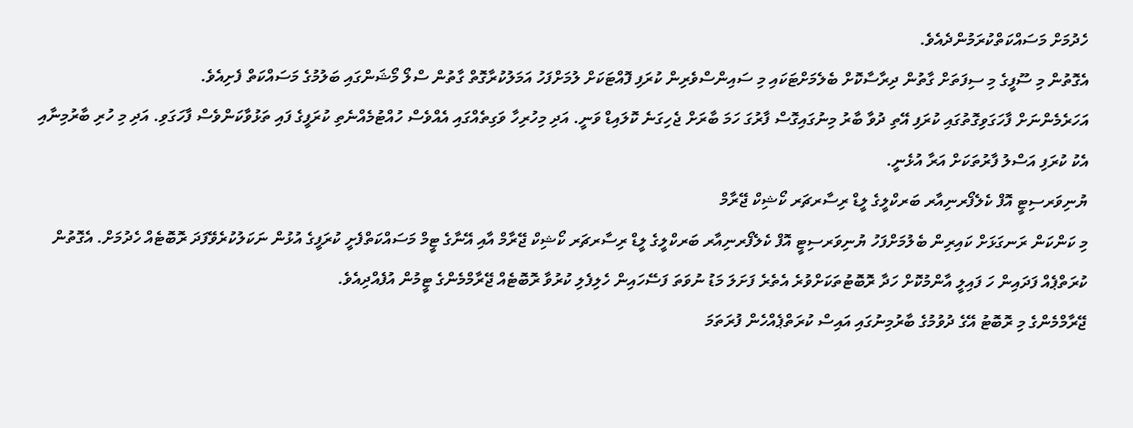ހެދުމަށް މަސައްކަތްކުރަމުންދެއެވެ.
އެގޮތުން މި ސޫފީގެ މި ސިފަތަށް ގާތުން ދިރާސާކޮށް ބެލެމަށްޓަކައި މި ސައިންސްވެރިން ކުރަފި ފޮއްޓަކަށް ލުމަށްފަހު އަމަލުކުރާގޮތް ގާތުން ސްލޯ މޯޝަންގައި ބަލުމުގެ މަސައްކަތް ފެށިއެވެ.
އަހަރެމެންނަށް ފާހަގަވިގޮތުގައި ކުރަފި އޭތި ދުވާ ބާރު މިނުގައިގޮސް ފާރުގަ ހަމަ ބާރަށް ޖެހިގަނެ ކޮލައިޑް ވަނީ. އަދި މިހުރިހާ ވަގިތެއްގައި އެއްވެސް ހުއްޓުމެއްނެތި ކުރަފީގެ ފައި ތަޅުވާކަންވެސް ފާހަގަވި. އަދި މި ހުރި ބާރުމިނާއި އެކު ކުރަފި އަސްލު ފާރުތަކަށް އަރާ އުޅެނީ.
ޔުނިވަރސިޓީ އޮފް ކެލެފޯރނިއާރ ބަރކްލީގެ ލީޑް ރިސާރޗަރ ކޯޝިކް ޖޭރާމް
މި ކަންކަން ރަނގަޅަށް ކައިރިން ބެލުމަށްފަހު ޔުނިވަރސިޓީ އޮފް ކެލެފޯރނިއާރ ބަރކްލީގެ ލީޑް ރިސާރޗަރ ކޯޝިކް ޖޭރާމް އާއި އޭނާގެ ޓީމް މަސައްކަތްފެށީ ކުރަފީގެ އުޅުން ނަކަލުކުރެވޭފަދަ ރޮބޮޓެއް ހެދުމަށް. އެގޮތުން ކުރަތްޕެއް ފަދައިން ހަ ފައިލީ އާންމުކޮށް ހަދާ ރޮބޮޓުތަކަށްވުރެ އެތެރެ ފަށަލަ މަޑު ނުވަތަ ފަސޭހައިން ހެލިފެލި ކުރުވާ ރޮބޮޓެއް ޖޭރާމްމެންގެ ޓީމުން އުފެއްދިއެވެ.
ޖޭރާމްމެންގެ މި ރޮބޮޓު އޭގެ ދުވުމުގެ ބާރުމިނުގައި އައިސް ކުރަތްޕެއްހެން ފުރަތަމަ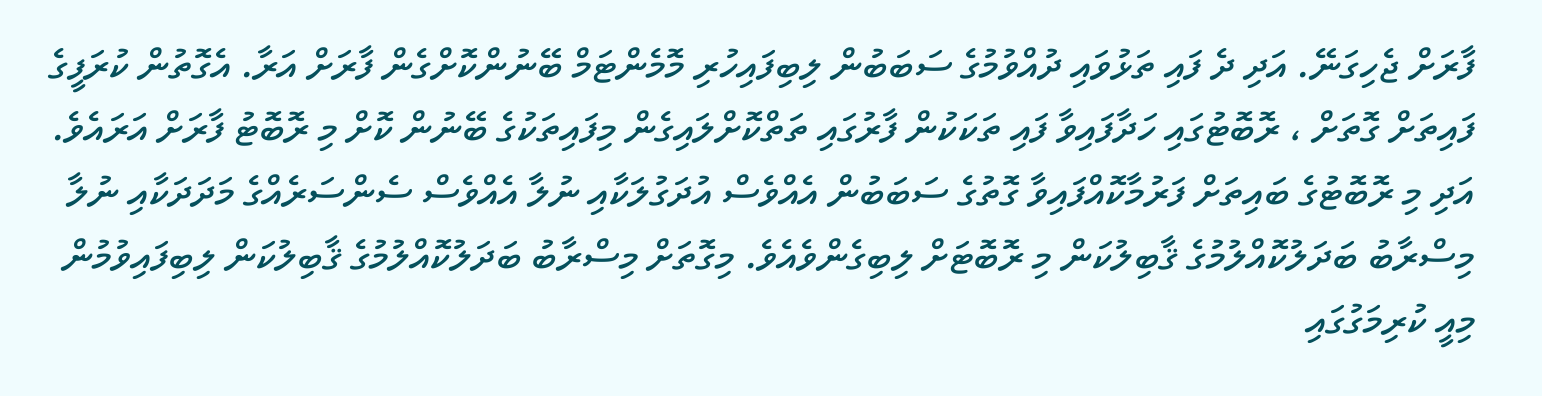ފާރަށް ޖެހިގަނޭ. އަދި ދެ ފައި ތަޅުވައި ދުއްވުމުގެ ސަބަބުން ލިބިފައިހުރި މޮމެންޓަމް ބޭނުންކޮށްގެން ފާރަށް އަރާ. އެގޮތުން ކުރަފީގެ ފައިތަށް ގޮތަށް ، ރޮބޮޓުގައި ހަދާފައިވާ ފައި ތަކަކުން ފާރުގައި ތަތްކޮށްލައިގެން މިފައިތަކުގެ ބޭނުން ކޮށް މި ރޮބޮޓު ފާރަށް އަރައެވެ. އަދި މި ރޮބޮޓުގެ ބައިތަށް ފަރުމާކޮއްފައިވާ ގޮތުގެ ސަބަބުން އެއްވެސް އުދަގުލަކާއި ނުލާ އެއްވެސް ސެންސަރެއްގެ މަދަދަކާއި ނުލާ މިސްރާބު ބަދަލުކޮއްލުމުގެ ޤާބިލުކަން މި ރޮބޮޓަށް ލިބިގެންވެއެވެ. މިގޮތަށް މިސްރާބު ބަދަލުކޮއްލުމުގެ ޤާބިލުކަން ލިބިފައިވުމުން މިއީ ކުރިމަގުގައި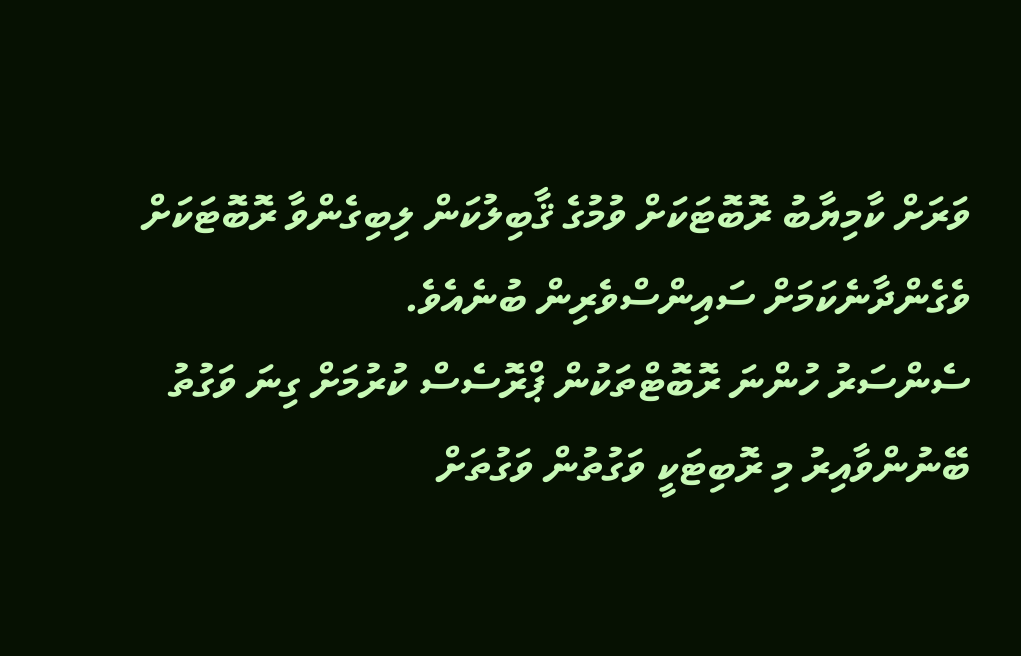ވަރަށް ކާމިޔާބު ރޮބޮޓަކަށް ވުމުގެ ޤާބިލުކަން ލިބިގެންވާ ރޮބޮޓަކަށް ވެގެންދާނެކަމަށް ސައިންސްވެރިން ބުނެއެވެ.
ސެންސަރު ހުންނަ ރޮބޮޓްތަކުން ޕްރޮސެސް ކުރުމަށް ގިނަ ވަގުތު ބޭނުންވާއިރު މި ރޮބިޓަކީ ވަގުތުން ވަގުތަށް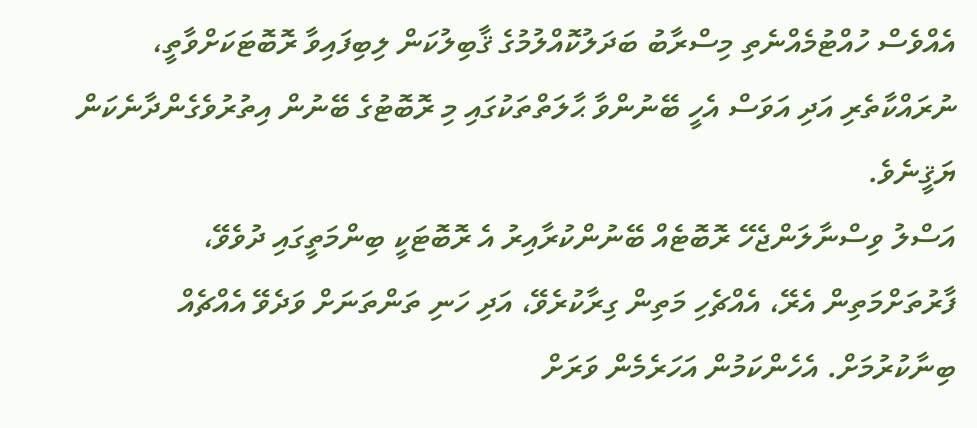އެއްވެސް ހުއްޓުމެއްނެތި މިސްރާބު ބަދަލުކޮއްލުމުގެ ޤާބިލުކަން ލިބިފައިވާ ރޮބޮޓަކަށްވާތީ، ނުރައްކާތެރި އަދި އަވަސް އެހީ ބޭނުންވާ ޙާލަތްތަކުގައި މި ރޮބޮޓުގެ ބޭނުން އިތުރުވެގެންދާނެކަން ޔަޤީނެވެ.
އަސްލު ވިސްނާލަންޖެހޭ ރޮބޮޓެއް ބޭނުންކުރާއިރު އެ ރޮބޮޓަކީ ބިންމަތީގައި ދުވެވޭ، ފާރުތަށްމަތިން އެރޭ، އެއްޗެހި މަތިން ގިރާކުރެވޭ، އަދި ހަނި ތަންތަނަށް ވަދެވޭ އެއްޗެއް ބިނާކުރުމަށް. އެހެންކަމުން އަހަރެމެން ވަރަށް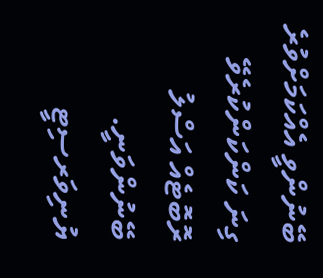ބޭނުންވީ އެއްކަމަށްވުރެ ގިނަ ކަންކަންކުރެވޭ ރޮބޮޓެއް އަސްލު ބޭނުންވަނީ.
ޔުނިވަރސިޓީ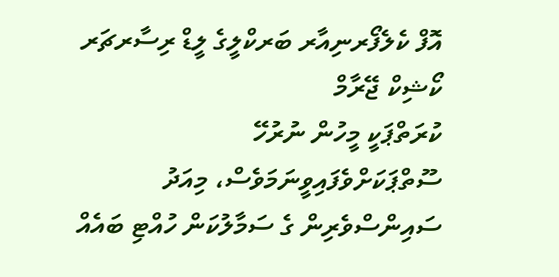އޮފް ކެލެފޯރނިއާރ ބަރކްލީގެ ލީޑް ރިސާރޗަރ ކޯޝިކް ޖޭރާމް
ކުރަތްޕަކީ މީހުން ނުރުހޭ ސޫތްޕަކަށްވެފައިވީނަމަވެސް، މިއަދު ސައިންސްވެރިން ގެ ސަމާލުކަން ހުއްޓި ބައެއް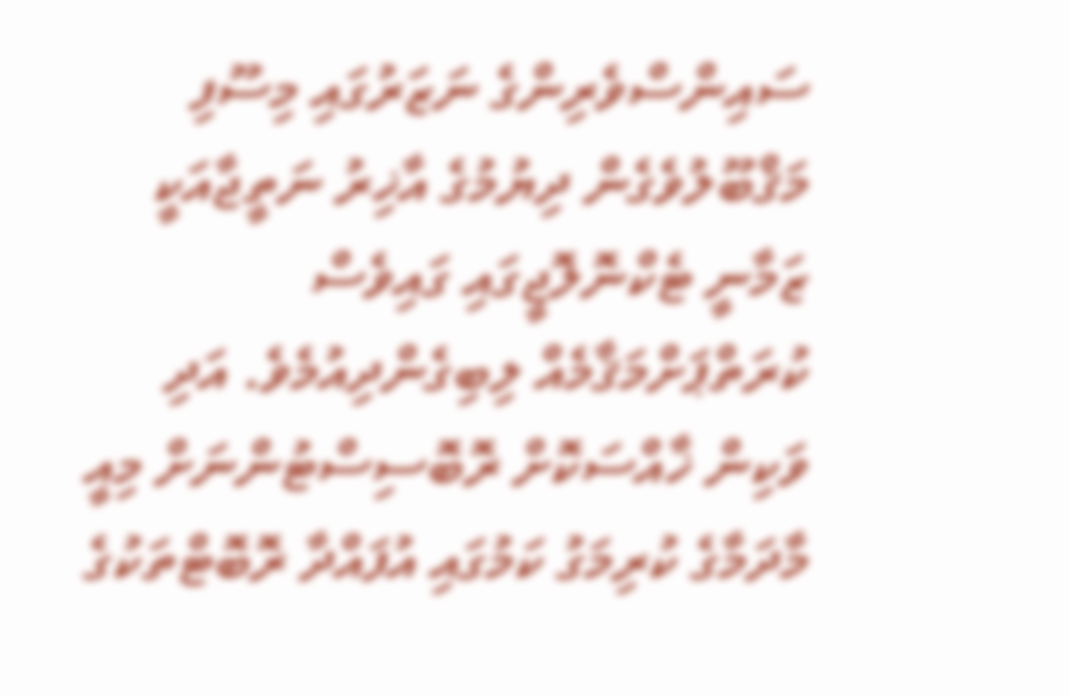ސައިންސްވެރިންގެ ނަޒަރުގައި މިސޫފި މަޤްބޫލުވެގެން ދިޔުމުގެ އާޚިރު ނަތީޖާއަކީ ޒަމާނީ ޓެކްނޮލޮޖީގައި ގައިވެސް ކުރަތްޕަށްމަޤާމެއް ލިބިގެންދިއުމެވެ. އަދި ވަކިން ޚާއްސަކޮށް ރޮބޮސިސްޓުންނަށް މިއީ މާދަމާގެ ކުރިމަގު ކަމުގައި އުފައްދާ ރޮބޮޓްތަކުގެ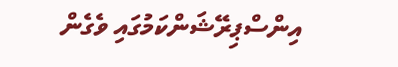އިންސްޕިރޭޝަންކަމުގައި ވެގެން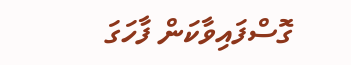ގޮސްފައިވާކަން ފާހަގަ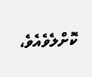ކޮށްލެވެއެވެ،